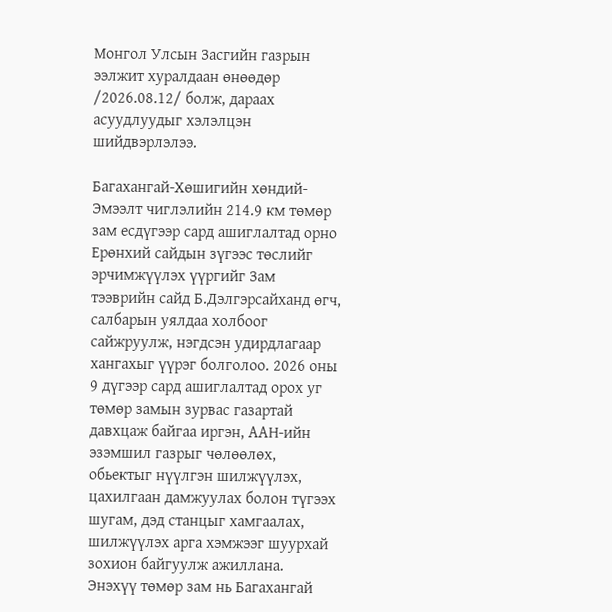Монгол Улсын Засгийн газрын ээлжит хуралдаан өнөөдөр /2026.08.12/ болж, дараах асуудлуудыг хэлэлцэн шийдвэрлэлээ.

Багахангай-Хөшигийн хөндий-Эмээлт чиглэлийн 214.9 км төмөр зам есдүгээр сард ашиглалтад орно
Ерөнхий сайдын зүгээс төслийг эрчимжүүлэх үүргийг Зам тээврийн сайд Б.Дэлгэрсайханд өгч, салбарын уялдаа холбоог сайжруулж, нэгдсэн удирдлагаар хангахыг үүрэг болголоо. 2026 оны 9 дүгээр сард ашиглалтад орох уг төмөр замын зурвас газартай давхцаж байгаа иргэн, ААН-ийн эзэмшил газрыг чөлөөлөх, обьектыг нүүлгэн шилжүүлэх, цахилгаан дамжуулах болон түгээх шугам, дэд станцыг хамгаалах, шилжүүлэх арга хэмжээг шуурхай зохион байгуулж ажиллана.
Энэхүү төмөр зам нь Багахангай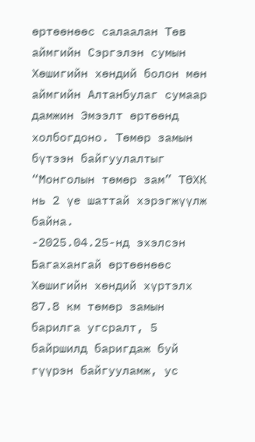өртөөнөөс салаалан Төв аймгийн Сэргэлэн сумын Хөшигийн хөндий болон мөн аймгийн Алтанбулаг сумаар дамжин Эмээлт өртөөнд холбогдоно. Төмөр замын бүтээн байгуулалтыг “Монголын төмөр зам” ТӨХК нь 2 үе шаттай хэрэгжүүлж байна.
-2025.04.25-нд эхэлсэн Багахангай өртөөнөөс Хөшигийн хөндий хүртэлх 87.8 км төмөр замын барилга угсралт, 5 байршилд баригдаж буй гүүрэн байгууламж, ус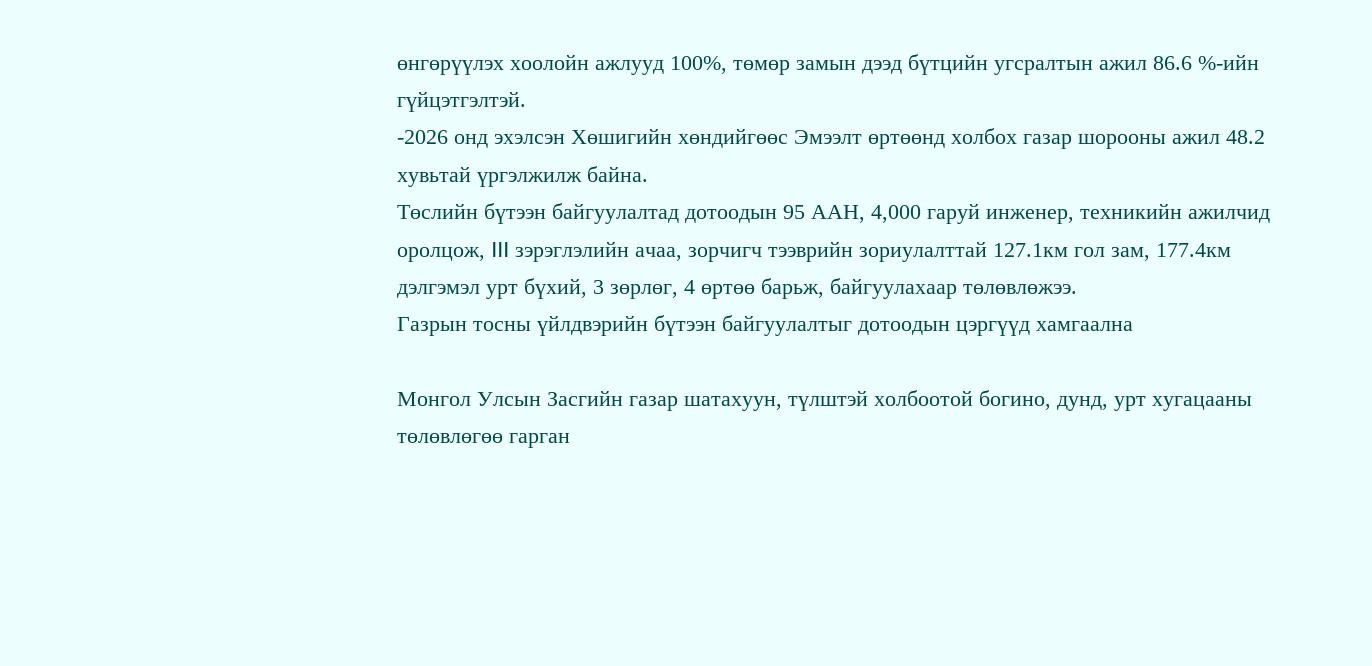өнгөрүүлэх хоолойн ажлууд 100%, төмөр замын дээд бүтцийн угсралтын ажил 86.6 %-ийн гүйцэтгэлтэй.
-2026 онд эхэлсэн Хөшигийн хөндийгөөс Эмээлт өртөөнд холбох газар шорооны ажил 48.2 хувьтай үргэлжилж байна.
Төслийн бүтээн байгуулалтад дотоодын 95 ААН, 4,000 гаруй инженер, техникийн ажилчид оролцож, III зэрэглэлийн ачаа, зорчигч тээврийн зориулалттай 127.1км гол зам, 177.4км дэлгэмэл урт бүхий, 3 зөрлөг, 4 өртөө барьж, байгуулахаар төлөвлөжээ.
Газрын тосны үйлдвэрийн бүтээн байгуулалтыг дотоодын цэргүүд хамгаална

Монгол Улсын Засгийн газар шатахуун, түлштэй холбоотой богино, дунд, урт хугацааны төлөвлөгөө гарган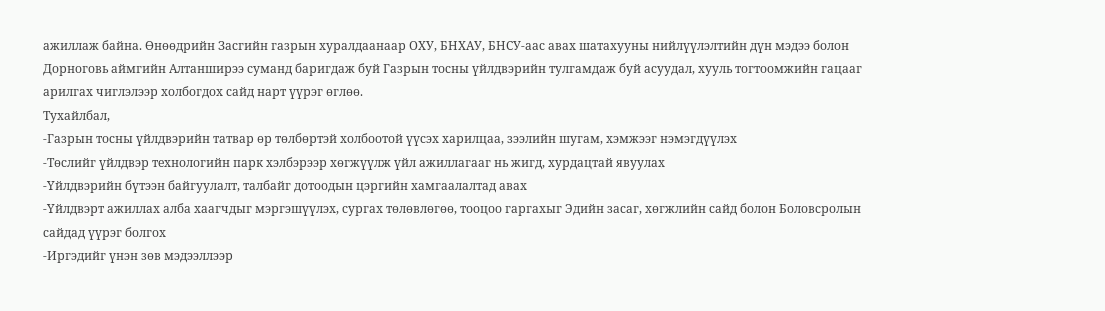ажиллаж байна. Өнөөдрийн Засгийн газрын хуралдаанаар ОХУ, БНХАУ, БНСУ-аас авах шатахууны нийлүүлэлтийн дүн мэдээ болон Дорноговь аймгийн Алтанширээ суманд баригдаж буй Газрын тосны үйлдвэрийн тулгамдаж буй асуудал, хууль тогтоомжийн гацааг арилгах чиглэлээр холбогдох сайд нарт үүрэг өглөө.
Тухайлбал,
-Газрын тосны үйлдвэрийн татвар өр төлбөртэй холбоотой үүсэх харилцаа, зээлийн шугам, хэмжээг нэмэгдүүлэх
-Төслийг үйлдвэр технологийн парк хэлбэрээр хөгжүүлж үйл ажиллагааг нь жигд, хурдацтай явуулах
-Үйлдвэрийн бүтээн байгуулалт, талбайг дотоодын цэргийн хамгаалалтад авах
-Үйлдвэрт ажиллах алба хаагчдыг мэргэшүүлэх, сургах төлөвлөгөө, тооцоо гаргахыг Эдийн засаг, хөгжлийн сайд болон Боловсролын сайдад үүрэг болгох
-Иргэдийг үнэн зөв мэдээллээр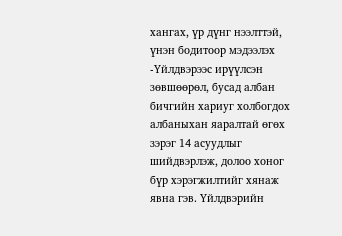хангах, үр дүнг нээлттэй, үнэн бодитоор мэдээлэх
-Үйлдвэрээс ирүүлсэн зөвшөөрөл, бусад албан бичгийн хариуг холбогдох албаныхан яаралтай өгөх зэрэг 14 асуудлыг шийдвэрлэж, долоо хоног бүр хэрэгжилтийг хянаж явна гэв. Үйлдвэрийн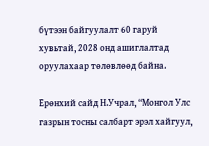бүтээн байгуулалт 60 гаруй хувьтай, 2028 онд ашиглалтад оруулахаар төлөвлөөд байна.

Ерөнхий сайд Н.Учрал, “Монгол Улс газрын тосны салбарт эрэл хайгуул,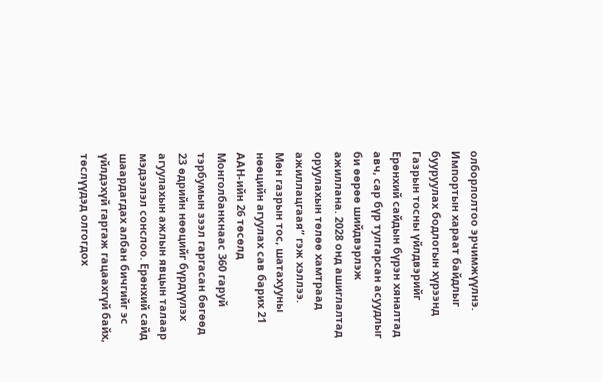олборлолтоо эрчимжүүлнэ. Импортын хараат байдлыг бууруулах бодлогын хүрээнд Газрын тосны үйлдвэрийг Ерөнхий сайдын бүрэн хяналтад авч, сар бүр тулгарсан асуудлыг би өөрөө шийдвэрлэж ажиллана. 2028 онд ашиглалтад оруулахын төлөө хамтраад ажиллацгаая” гэж хэллээ.
Мөн газрын тос, шатахууны нөөцийн агуулах сав барих 21 ААН-ийн 26 төсөлд Монголбанкнаас 360 гаруй тэрбумын зээл гаргасан бөгөөд 23 өдрийн нөөцийг бүрдүүлэх агуулахын ажлын явцын талаар мэдээлэл сонслоо. Ерөнхий сайд шаардагдах албан бичгийг эс үйлдэхүй гаргаж гацаахгүй байх, төслүүдэд олгогдох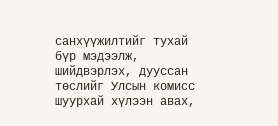санхүүжилтийг тухай бүр мэдээлж, шийдвэрлэх, дууссан төслийг Улсын комисс шуурхай хүлээн авах,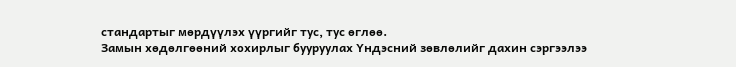стандартыг мөрдүүлэх үүргийг тус, тус өглөө.
Замын хөдөлгөөний хохирлыг бууруулах Үндэсний зөвлөлийг дахин сэргээлээ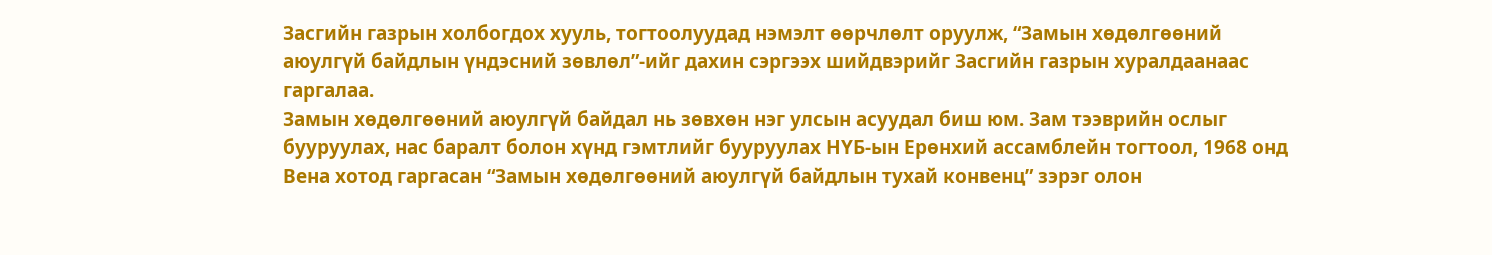Засгийн газрын холбогдох хууль, тогтоолуудад нэмэлт өөрчлөлт оруулж, “Замын хөдөлгөөний аюулгүй байдлын үндэсний зөвлөл”-ийг дахин сэргээх шийдвэрийг Засгийн газрын хуралдаанаас гаргалаа.
Замын хөдөлгөөний аюулгүй байдал нь зөвхөн нэг улсын асуудал биш юм. Зам тээврийн ослыг бууруулах, нас баралт болон хүнд гэмтлийг бууруулах НҮБ-ын Ерөнхий ассамблейн тогтоол, 1968 онд Вена хотод гаргасан “Замын хөдөлгөөний аюулгүй байдлын тухай конвенц” зэрэг олон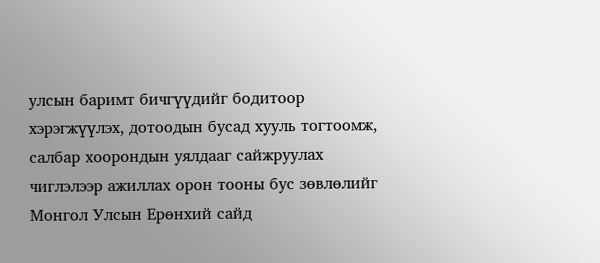улсын баримт бичгүүдийг бодитоор хэрэгжүүлэх, дотоодын бусад хууль тогтоомж, салбар хоорондын уялдааг сайжруулах чиглэлээр ажиллах орон тооны бус зөвлөлийг Монгол Улсын Ерөнхий сайд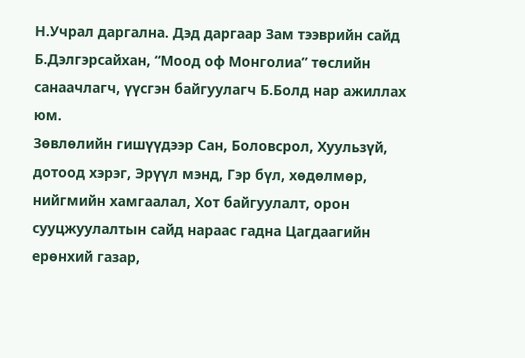Н.Учрал даргална. Дэд даргаар Зам тээврийн сайд Б.Дэлгэрсайхан, “Моод оф Монголиа” төслийн санаачлагч, үүсгэн байгуулагч Б.Болд нар ажиллах юм.
Зөвлөлийн гишүүдээр Сан, Боловсрол, Хуульзүй, дотоод хэрэг, Эрүүл мэнд, Гэр бүл, хөдөлмөр, нийгмийн хамгаалал, Хот байгуулалт, орон сууцжуулалтын сайд нараас гадна Цагдаагийн ерөнхий газар,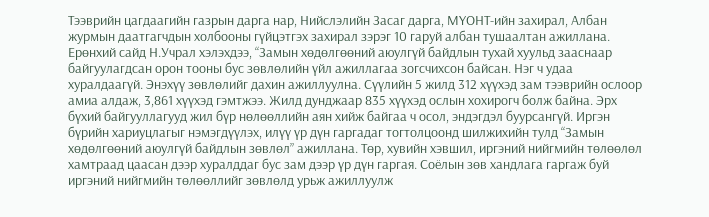Тээврийн цагдаагийн газрын дарга нар, Нийслэлийн Засаг дарга, МҮОНТ-ийн захирал, Албан журмын даатгагчдын холбооны гүйцэтгэх захирал зэрэг 10 гаруй албан тушаалтан ажиллана.
Ерөнхий сайд Н.Учрал хэлэхдээ, “Замын хөдөлгөөний аюулгүй байдлын тухай хуульд зааснаар байгуулагдсан орон тооны бус зөвлөлийн үйл ажиллагаа зогсчихсон байсан. Нэг ч удаа хуралдаагүй. Энэхүү зөвлөлийг дахин ажиллуулна. Сүүлийн 5 жилд 312 хүүхэд зам тээврийн ослоор амиа алдаж, 3,861 хүүхэд гэмтжээ. Жилд дунджаар 835 хүүхэд ослын хохирогч болж байна. Эрх бүхий байгууллагууд жил бүр нөлөөллийн аян хийж байгаа ч осол, эндэгдэл буурсангүй. Иргэн бүрийн хариуцлагыг нэмэгдүүлэх, илүү үр дүн гаргадаг тогтолцоонд шилжихийн тулд “Замын хөдөлгөөний аюулгүй байдлын зөвлөл” ажиллана. Төр, хувийн хэвшил, иргэний нийгмийн төлөөлөл хамтраад цаасан дээр хуралддаг бус зам дээр үр дүн гаргая. Соёлын зөв хандлага гаргаж буй иргэний нийгмийн төлөөллийг зөвлөлд урьж ажиллуулж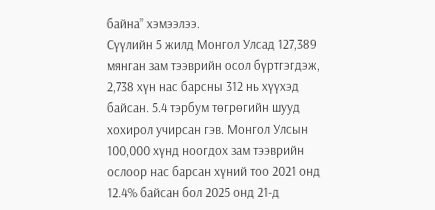байна” хэмээлээ.
Сүүлийн 5 жилд Монгол Улсад 127,389 мянган зам тээврийн осол бүртгэгдэж, 2,738 хүн нас барсны 312 нь хүүхэд байсан. 5.4 тэрбум төгрөгийн шууд хохирол учирсан гэв. Монгол Улсын 100,000 хүнд ноогдох зам тээврийн ослоор нас барсан хүний тоо 2021 онд 12.4% байсан бол 2025 онд 21-д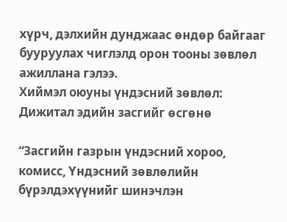хүрч, дэлхийн дунджаас өндөр байгааг бууруулах чиглэлд орон тооны зөвлөл ажиллана гэлээ.
Хиймэл оюуны үндэсний зөвлөл: Дижитал эдийн засгийг өсгөнө

“Засгийн газрын үндэсний хороо, комисс, Үндэсний зөвлөлийн бүрэлдэхүүнийг шинэчлэн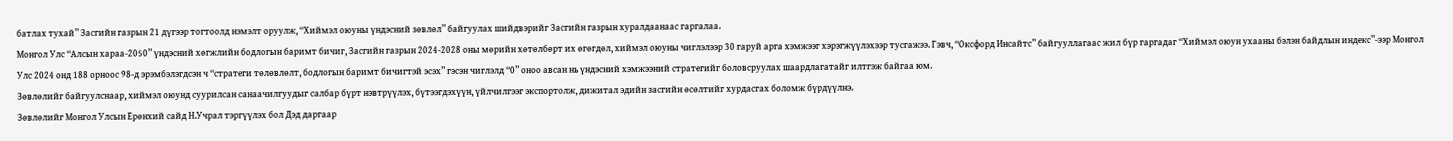батлах тухай” Засгийн газрын 21 дүгээр тогтоолд нэмэлт оруулж, “Хиймэл оюуны үндэсний зөвлөл” байгуулах шийдвэрийг Засгийн газрын хуралдаанаас гаргалаа.
Монгол Улс “Алсын хараа-2050” үндэсний хөгжлийн бодлогын баримт бичиг, Засгийн газрын 2024-2028 оны мөрийн хөтөлбөрт их өгөгдөл, хиймэл оюуны чиглэлээр 30 гаруй арга хэмжээг хэрэгжүүлэхээр тусгажээ. Гэвч, “Оксфорд Инсайтс” байгууллагаас жил бүр гаргадаг “Хиймэл оюун ухааны бэлэн байдлын индекс”-ээр Монгол Улс 2024 онд 188 орноос 98-д эрэмбэлэгдсэн ч “стратеги төлөвлөлт, бодлогын баримт бичигтэй эсэх” гэсэн чиглэлд “0” оноо авсан нь үндэсний хэмжээний стратегийг боловсруулах шаардлагатайг илтгэж байгаа юм.
Зөвлөлийг байгуулснаар, хиймэл оюунд суурилсан санаачилгуудыг салбар бүрт нэвтрүүлэх, бүтээгдэхүүн, үйлчилгээг экспортолж, дижитал эдийн засгийн өсөлтийг хурдасгах боломж бүрдүүлнэ.
Зөвлөлийг Монгол Улсын Ерөнхий сайд Н.Учрал тэргүүлэх бол Дэд даргаар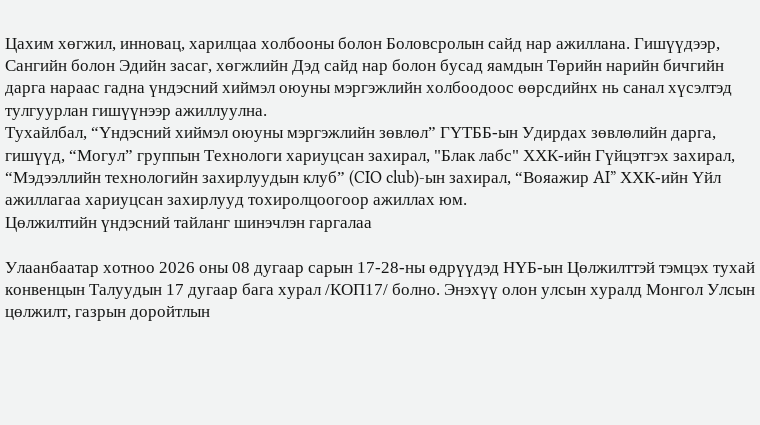Цахим хөгжил, инновац, харилцаа холбооны болон Боловсролын сайд нар ажиллана. Гишүүдээр, Сангийн болон Эдийн засаг, хөгжлийн Дэд сайд нар болон бусад яамдын Төрийн нарийн бичгийн дарга нараас гадна үндэсний хиймэл оюуны мэргэжлийн холбоодоос өөрсдийнх нь санал хүсэлтэд тулгуурлан гишүүнээр ажиллуулна.
Тухайлбал, “Үндэсний хиймэл оюуны мэргэжлийн зөвлөл” ГҮТББ-ын Удирдах зөвлөлийн дарга, гишүүд, “Могул” группын Технологи хариуцсан захирал, "Блак лабс" ХХК-ийн Гүйцэтгэх захирал, “Мэдээллийн технологийн захирлуудын клуб” (CIO club)-ын захирал, “Вояажир AI” ХХК-ийн Үйл ажиллагаа хариуцсан захирлууд тохиролцоогоор ажиллах юм.
Цөлжилтийн үндэсний тайланг шинэчлэн гаргалаа

Улаанбаатар хотноо 2026 оны 08 дугаар сарын 17-28-ны өдрүүдэд НҮБ-ын Цөлжилттэй тэмцэх тухай конвенцын Талуудын 17 дугаар бага хурал /КОП17/ болно. Энэхүү олон улсын хуралд Монгол Улсын цөлжилт, газрын доройтлын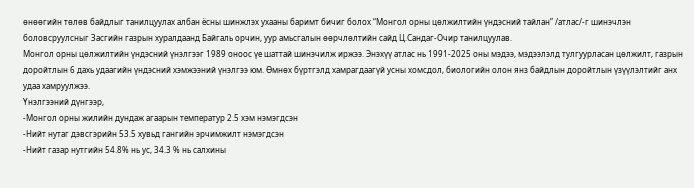өнөөгийн төлөв байдлыг танилцуулах албан ёсны шинжлэх ухааны баримт бичиг болох “Монгол орны цөлжилтийн үндэсний тайлан” /атлас/-г шинэчлэн боловсруулсныг Засгийн газрын хуралдаанд Байгаль орчин, уур амьсгалын өөрчлөлтийн сайд Ц.Сандаг-Очир танилцуулав.
Монгол орны цөлжилтийн үндэсний үнэлгээг 1989 оноос үе шаттай шинэчилж иржээ. Энэхүү атлас нь 1991-2025 оны мэдээ, мэдээлэлд тулгуурласан цөлжилт, газрын доройтлын 6 дахь удаагийн үндэсний хэмжээний үнэлгээ юм. Өмнөх бүртгэлд хамрагдаагүй усны хомсдол, биологийн олон янз байдлын доройтлын үзүүлэлтийг анх удаа хамруулжээ.
Үнэлгээний дүнгээр,
-Монгол орны жилийн дундаж агаарын температур 2.5 хэм нэмэгдсэн
-Нийт нутаг дэвсгэрийн 53.5 хувьд гангийн эрчимжилт нэмэгдсэн
-Нийт газар нутгийн 54.8% нь ус, 34.3 % нь салхины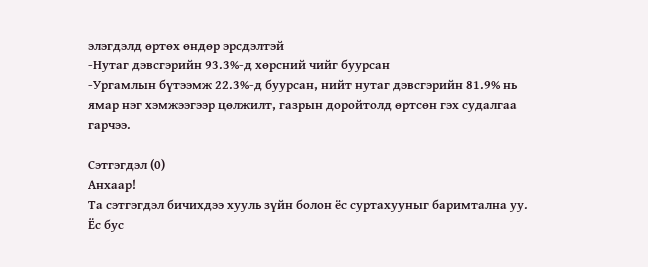элэгдэлд өртөх өндөр эрсдэлтэй
-Нутаг дэвсгэрийн 93.3%-д хөрсний чийг буурсан
-Ургамлын бүтээмж 22.3%-д буурсан, нийт нутаг дэвсгэрийн 81.9% нь ямар нэг хэмжээгээр цөлжилт, газрын доройтолд өртсөн гэх судалгаа гарчээ.

Сэтгэгдэл (0)
Анхаар!
Та сэтгэгдэл бичихдээ хууль зүйн болон ёс суртахууныг баримтална уу. Ёс бус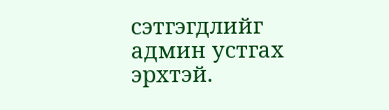сэтгэгдлийг админ устгах эрхтэй.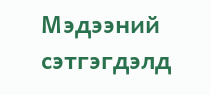Мэдээний сэтгэгдэлд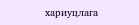хариуцлага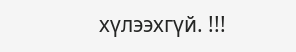хүлээхгүй. !!!